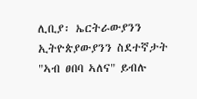ሊቢያ፡ ኤርትራውያንን ኢትዮጵያውያንን ስደተኛታት "ኣብ ፀበባ ኣለና" ይብሉ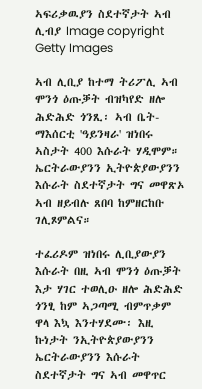ኣፍሪቃዉያን ስደተኛታት ኣብ ሊብያ Image copyright Getty Images

ኣብ ሊቢያ ከተማ ትሪፖሊ ኣብ ሞንጎ ዕጡቓት ብዝካየድ ዘሎ ሕድሕድ ጎንጺ፡ ኣብ ቤት-ማእሰርቲ 'ዓይንዛራ' ዝነበሩ ኣስታት 400 እሱራት ሃዲሞም። ኤርትራውያንን ኢትዮጵያውያንን እሱራት ስደተኛታት ግና መዋጽኦ ኣብ ዘይብሉ ጸበባ ከምዘርከቡ ገሊጾምልና።

ተፈሪዶም ዝነበሩ ሊቢያውያን እሱራት በዚ ኣብ ሞንጎ ዕጡቓት እታ ሃገር ተወሊዑ ዘሎ ሕድሕድ ጎንፂ ከም ኣጋጣሚ ብምጥቃም ዋላ እኳ እንተሃደሙ፡ እዚ ኩነታት ንኢትዮጵያውያንን ኤርትራውያንን እሱራት ስደተኛታት ግና ኣብ መዋጥር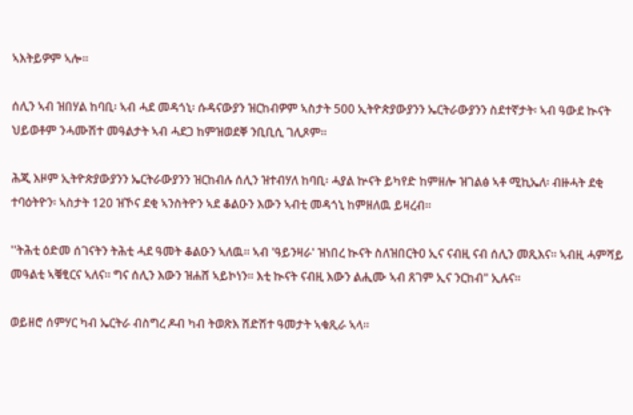ኣእትይዎም ኣሎ።

ሰሊን ኣብ ዝበሃል ከባቢ፡ ኣብ ሓደ መዳጎኒ፡ ሱዳናውያን ዝርከብዎም ኣስታት 500 ኢትዮጵያውያንን ኤርትራውያንን ስደተኛታት፡ ኣብ ዓውደ ኲናት ህይወቶም ንሓሙሽተ መዓልታት ኣብ ሓደጋ ከምዝወደቐ ንቢቢሲ ገሊጾም።

ሕጂ እዞም ኢትዮጵያውያንን ኤርትራውያንን ዝርከብሉ ሰሊን ዝተብሃለ ከባቢ፡ ሓያል ኵናት ይካየድ ከምዘሎ ዝገልፅ ኣቶ ሚኪኤለ፡ ብዙሓት ደቂ ተባዕትዮን፡ ኣስታት 120 ዝኾና ደቂ ኣንስትዮን ኣደ ቆልዑን እውን ኣብቲ መዳጎኒ ከምዘለዉ ይዛረብ።

''ትሕቲ ዕድመ ሰገናትን ትሕቲ ሓደ ዓመት ቆልዑን ኣለዉ። ኣብ 'ዓይንዛራ' ዝነበረ ኲናት ስለዝበርትዐ ኢና ናብዚ ናብ ሰሊን መጺእና። ኣብዚ ሓምሻይ መዓልቲ ኣቑፂርና ኣለና። ግና ሰሊን እውን ዝሐሸ ኣይኮነን። እቲ ኲናት ናብዚ እውን ልሒሙ ኣብ ጸገም ኢና ንርከብ" ኢሉና።

ወይዘሮ ሰምሃር ካብ ኤርትራ ብስግረ ዶብ ካብ ትወጽእ ሽድሽተ ዓመታት ኣቁጺራ ኣላ።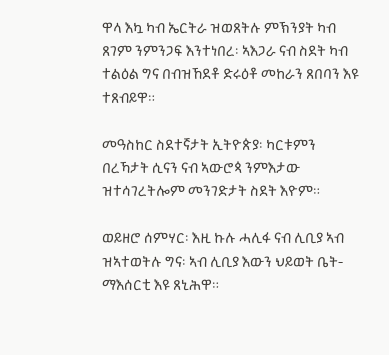ዋላ እኳ ካብ ኤርትራ ዝወጸትሉ ምኽንያት ካብ ጸገም ንምንጋፍ እንተነበረ፡ ኣእጋራ ናብ ስደት ካብ ተልዕል ግና በብዝኸደቶ ድሩዕቶ መከራን ጸበባን እዩ ተጸብይዋ።

መዓስከር ስደተኛታት ኢትዮጵያ፡ ካርቱምን በረኻታት ሲናን ናብ ኣውሮጳ ንምእታው ዝተሳገረትሎም መንገድታት ስደት እዮም።

ወይዘሮ ሰምሃር፡ እዚ ኩሉ ሓሊፋ ናብ ሊቢያ ኣብ ዝኣተወትሉ ግና፡ ኣብ ሊቢያ እውን ህይወት ቤት-ማእሰርቲ እዩ ጸኒሕዋ።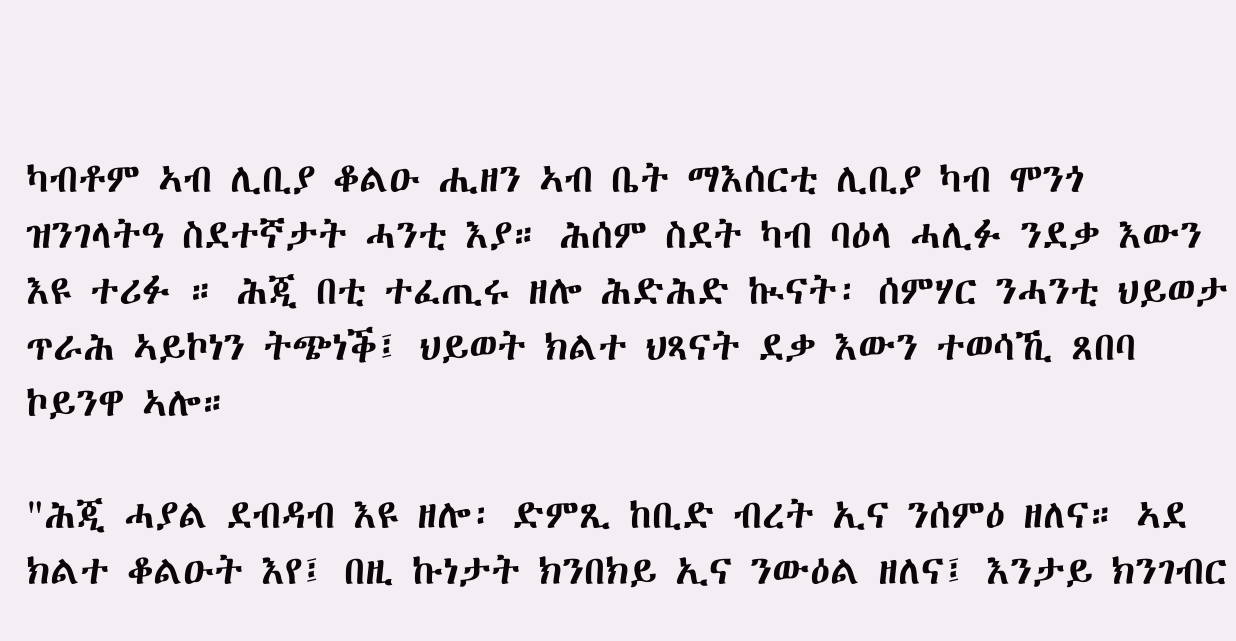ካብቶም ኣብ ሊቢያ ቆልዑ ሒዘን ኣብ ቤት ማእሰርቲ ሊቢያ ካብ ሞንጎ ዝንገላትዓ ስደተኛታት ሓንቲ እያ። ሕሰም ስደት ካብ ባዕላ ሓሊፉ ንደቃ እውን እዩ ተሪፉ ። ሕጂ በቲ ተፈጢሩ ዘሎ ሕድሕድ ኲናት፡ ሰምሃር ንሓንቲ ህይወታ ጥራሕ ኣይኮነን ትጭነቕ፤ ህይወት ክልተ ህጻናት ደቃ እውን ተወሳኺ ጸበባ ኮይንዋ ኣሎ።

"ሕጂ ሓያል ደብዳብ እዩ ዘሎ፡ ድምጺ ከቢድ ብረት ኢና ንሰምዕ ዘለና። ኣደ ክልተ ቆልዑት እየ፤ በዚ ኩነታት ክንበክይ ኢና ንውዕል ዘለና፤ እንታይ ክንገብር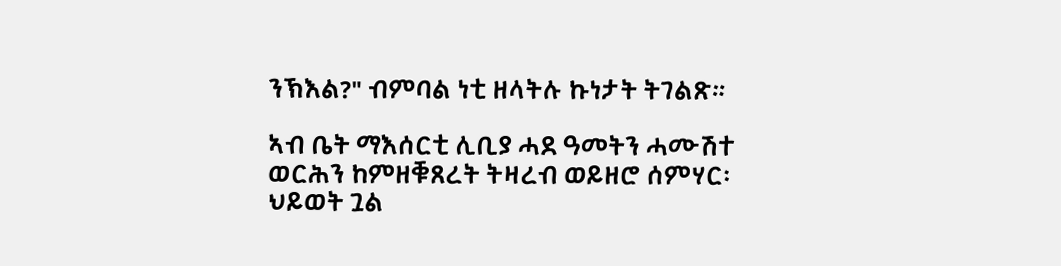ንኽእል?" ብምባል ነቲ ዘላትሉ ኩነታት ትገልጽ።

ኣብ ቤት ማእሰርቲ ሊቢያ ሓደ ዓመትን ሓሙሽተ ወርሕን ከምዘቑጸረት ትዛረብ ወይዘሮ ሰምሃር፡ ህይወት ጓል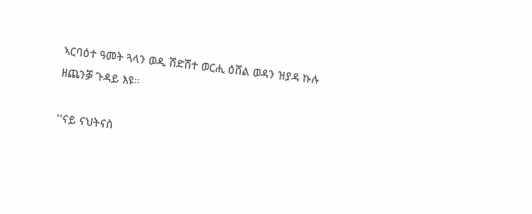ኣርባዕተ ዓመት ጓላን ወዲ ሽድሽተ ወርሒ ዕሸል ወዳን ዝያዳ ኩሉ ዘጨንቓ ጉዳይ እዩ።

''ናይ ናህትናስ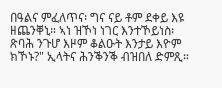በዓልና ምፈለጥና፡ ግና ናይ ቶም ደቀይ እዩ ዘጨንቐኒ። ኣነ ዝኾነ ነገር እንተኾይነስ፡ ጽባሕ ንጉሆ እዞም ቆልዑት እንታይ እዮም ክኾኑ?" ኢላትና ሕንቕንቕ ብዝበለ ድምጺ።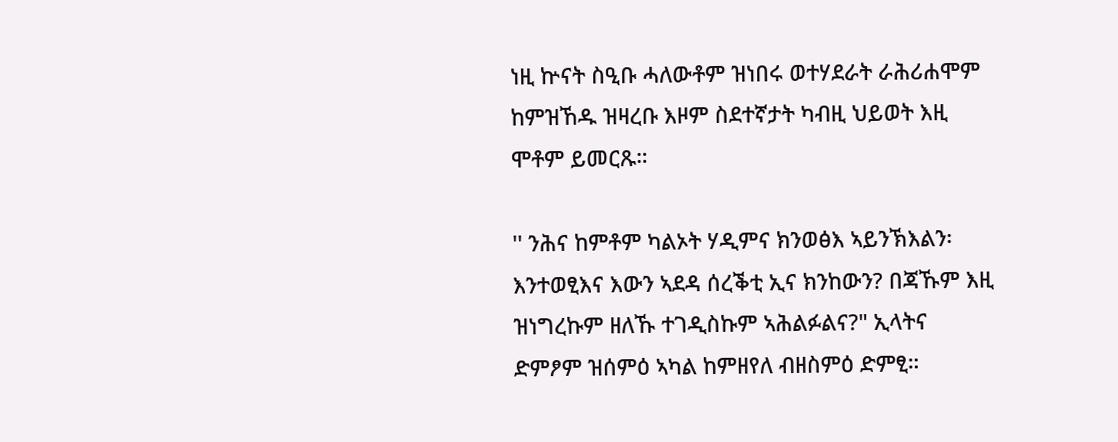ነዚ ኵናት ስዒቡ ሓለውቶም ዝነበሩ ወተሃደራት ራሕሪሐሞም ከምዝኸዱ ዝዛረቡ እዞም ስደተኛታት ካብዚ ህይወት እዚ ሞቶም ይመርጹ።

'' ንሕና ከምቶም ካልኦት ሃዲምና ክንወፅእ ኣይንኽእልን፡ እንተወፂእና እውን ኣደዳ ሰረቕቲ ኢና ክንከውን? በጃኹም እዚ ዝነግረኩም ዘለኹ ተገዲስኩም ኣሕልፉልና?" ኢላትና ድምፆም ዝሰምዕ ኣካል ከምዘየለ ብዘስምዕ ድምፂ።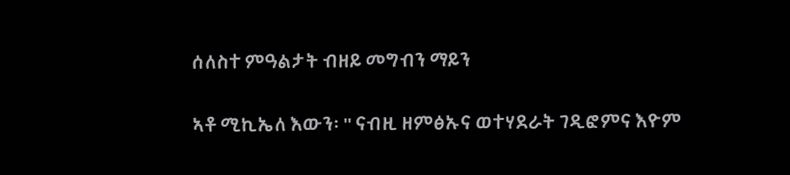ሰለስተ ምዓልታት ብዘይ መግብን ማይን

ኣቶ ሚኪኤለ እውን፡ '' ናብዚ ዘምፅኡና ወተሃደራት ገዲፎምና እዮም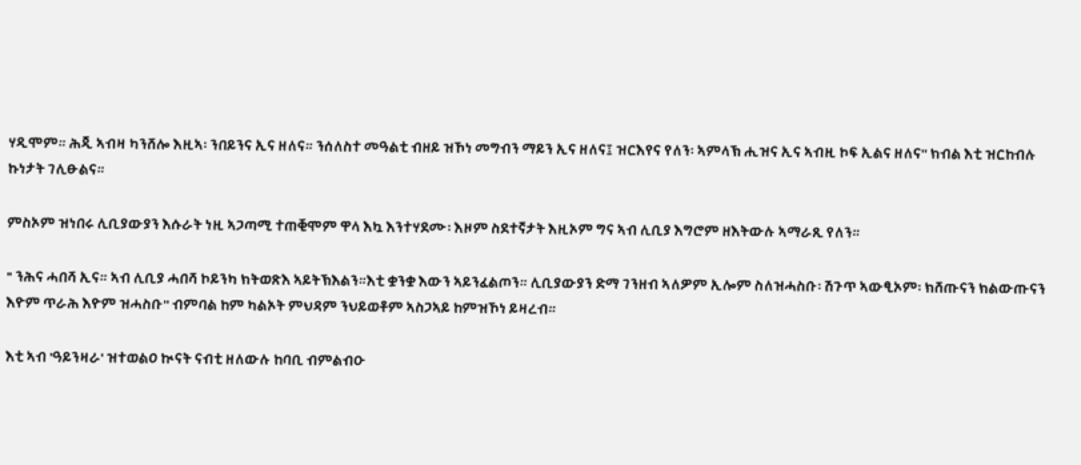ሃዲሞም። ሕጂ ኣብዛ ካንሸሎ እዚኣ፡ ንበይንና ኢና ዘለና። ንሰለስተ መዓልቲ ብዘይ ዝኾነ መግብን ማይን ኢና ዘለና፤ ዝርእየና የለን፡ ኣምላኽ ሒዝና ኢና ኣብዚ ኮፍ ኢልና ዘለና'' ክብል እቲ ዝርከብሉ ኩነታት ገሊፁልና።

ምስኦም ዝነበሩ ሊቢያውያን እሱራት ነዚ ኣጋጣሚ ተጠቒሞም ዋላ እኳ እንተሃደሙ፡ እዞም ስደተኛታት እዚኦም ግና ኣብ ሊቢያ እግሮም ዘእትውሉ ኣማራጺ የለን።

" ንሕና ሓበሻ ኢና። ኣብ ሊቢያ ሓበሻ ኮይንካ ክትወጽእ ኣይትኽእልን።እቲ ቋንቋ እውን ኣይንፈልጦን። ሊቢያውያን ድማ ገንዘብ ኣለዎም ኢሎም ስለዝሓስቡ፡ ሽጉጥ ኣውፂኦም፡ ክሸጡናን ክልውጡናን እዮም ጥራሕ እዮም ዝሓስቡ'' ብምባል ከም ካልኦት ምህዳም ንህይወቶም ኣስጋኣይ ከምዝኾነ ይዛረብ።

እቲ ኣብ 'ዓይንዛራ' ዝተወልዐ ኲናት ናብቲ ዘለውሉ ከባቢ ብምልብዑ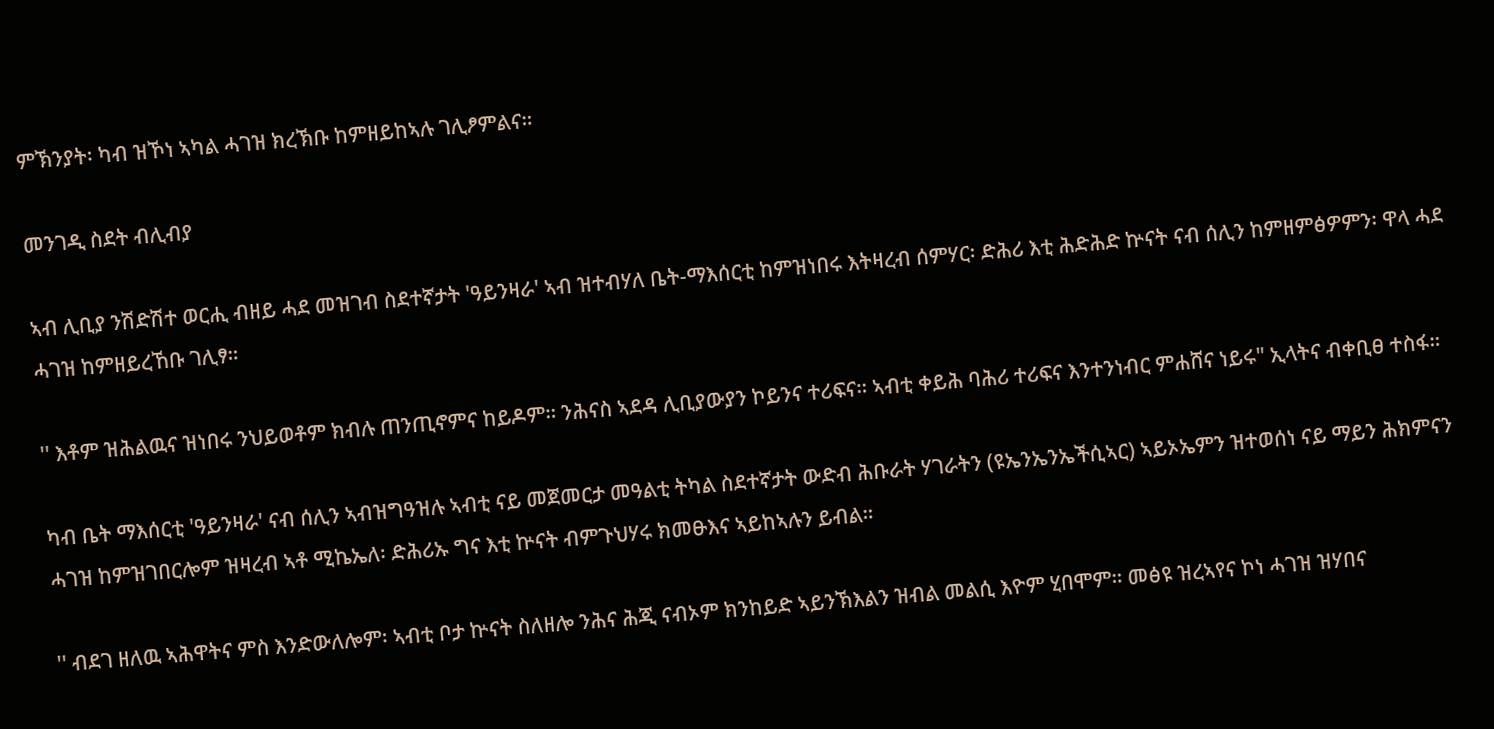ምኽንያት፡ ካብ ዝኾነ ኣካል ሓገዝ ክረኽቡ ከምዘይከኣሉ ገሊፆምልና።

መንገዲ ስደት ብሊብያ

ኣብ ሊቢያ ንሽድሽተ ወርሒ ብዘይ ሓደ መዝገብ ስደተኛታት 'ዓይንዛራ' ኣብ ዝተብሃለ ቤት-ማእሰርቲ ከምዝነበሩ እትዛረብ ሰምሃር፡ ድሕሪ እቲ ሕድሕድ ኵናት ናብ ሰሊን ከምዘምፅዎምን፡ ዋላ ሓደ ሓገዝ ከምዘይረኸቡ ገሊፃ።

'' እቶም ዝሕልዉና ዝነበሩ ንህይወቶም ክብሉ ጠንጢኖምና ከይዶም። ንሕናስ ኣደዳ ሊቢያውያን ኮይንና ተሪፍና። ኣብቲ ቀይሕ ባሕሪ ተሪፍና እንተንነብር ምሐሸና ነይሩ" ኢላትና ብቀቢፀ ተስፋ።

ካብ ቤት ማእሰርቲ 'ዓይንዛራ' ናብ ሰሊን ኣብዝግዓዝሉ ኣብቲ ናይ መጀመርታ መዓልቲ ትካል ስደተኛታት ውድብ ሕቡራት ሃገራትን (ዩኤንኤንኤችሲኣር) ኣይኦኤምን ዝተወሰነ ናይ ማይን ሕክምናን ሓገዝ ከምዝገበርሎም ዝዛረብ ኣቶ ሚኬኤለ፡ ድሕሪኡ ግና እቲ ኵናት ብምጉህሃሩ ክመፁእና ኣይከኣሉን ይብል።

'' ብደገ ዘለዉ ኣሕዋትና ምስ እንድውለሎም፡ ኣብቲ ቦታ ኵናት ስለዘሎ ንሕና ሕጂ ናብኦም ክንከይድ ኣይንኽእልን ዝብል መልሲ እዮም ሂበሞም። መፅዩ ዝረኣየና ኮነ ሓገዝ ዝሃበና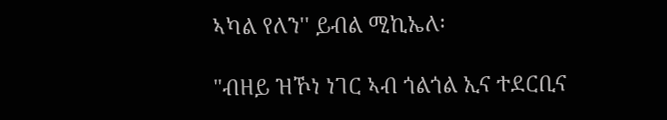ኣካል የለን'' ይብል ሚኪኤለ፡

"ብዘይ ዝኾነ ነገር ኣብ ጎልጎል ኢና ተደርቢና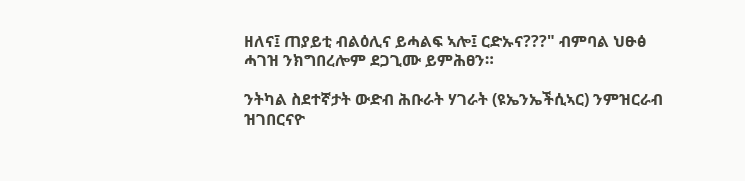ዘለና፤ ጠያይቲ ብልዕሊና ይሓልፍ ኣሎ፤ ርድኡና???" ብምባል ህፁፅ ሓገዝ ንክግበረሎም ደጋጊሙ ይምሕፀን።

ንትካል ስደተኛታት ውድብ ሕቡራት ሃገራት (ዩኤንኤችሲኣር) ንምዝርራብ ዝገበርናዮ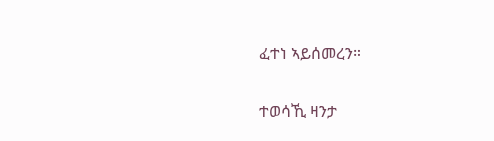ፈተነ ኣይሰመረን።

ተወሳኺ ዛንታ